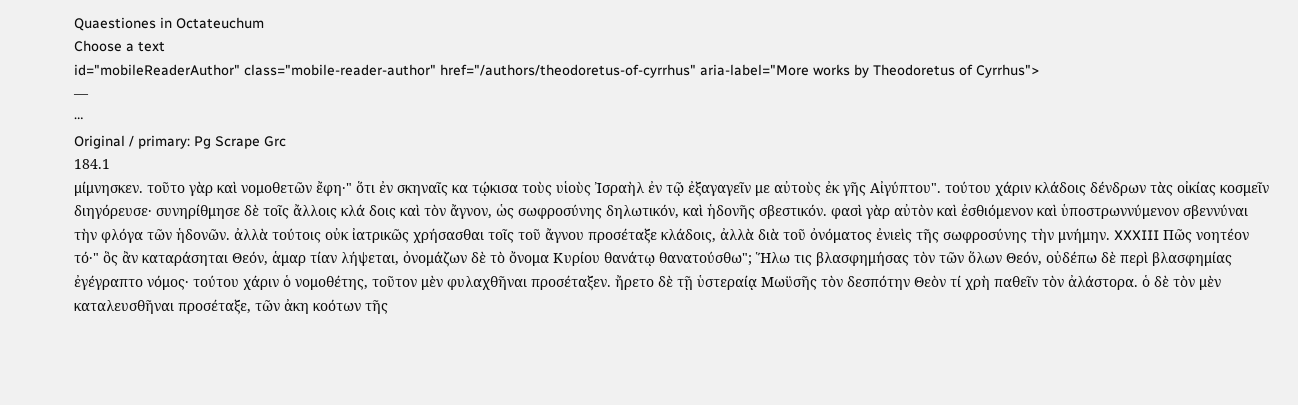Quaestiones in Octateuchum
Choose a text
id="mobileReaderAuthor" class="mobile-reader-author" href="/authors/theodoretus-of-cyrrhus" aria-label="More works by Theodoretus of Cyrrhus">
—
⋯
Original / primary: Pg Scrape Grc
184.1
μίμνησκεν. τοῦτο γὰρ καὶ νομοθετῶν ἔφη·" ὅτι ἐν σκηναῖς κα τῴκισα τοὺς υἱοὺς Ἰσραὴλ ἐν τῷ ἐξαγαγεῖν με αὐτοὺς ἐκ γῆς Αἰγύπτου". τούτου χάριν κλάδοις δένδρων τὰς οἰκίας κοσμεῖν διηγόρευσε· συνηρίθμησε δὲ τοῖς ἄλλοις κλά δοις καὶ τὸν ἄγνον, ὡς σωφροσύνης δηλωτικόν, καὶ ἡδονῆς σβεστικόν. φασὶ γὰρ αὐτὸν καὶ ἐσθιόμενον καὶ ὑποστρωννύμενον σβεννύναι τὴν φλόγα τῶν ἡδονῶν. ἀλλὰ τούτοις οὐκ ἰατρικῶς χρήσασθαι τοῖς τοῦ ἄγνου προσέταξε κλάδοις, ἀλλὰ διὰ τοῦ ὀνόματος ἐνιεὶς τῆς σωφροσύνης τὴν μνήμην. XXXIII Πῶς νοητέον τό·" ὃς ἂν καταράσηται Θεόν, ἁμαρ τίαν λήψεται, ὀνομάζων δὲ τὸ ὄνομα Κυρίου θανάτῳ θανατούσθω"; Ἥλω τις βλασφημήσας τὸν τῶν ὅλων Θεόν, οὐδέπω δὲ περὶ βλασφημίας ἐγέγραπτο νόμος· τούτου χάριν ὁ νομοθέτης, τοῦτον μὲν φυλαχθῆναι προσέταξεν. ἤρετο δὲ τῇ ὑστεραίᾳ Μωϋσῆς τὸν δεσπότην Θεὸν τί χρὴ παθεῖν τὸν ἀλάστορα. ὁ δὲ τὸν μὲν καταλευσθῆναι προσέταξε, τῶν ἀκη κοότων τῆς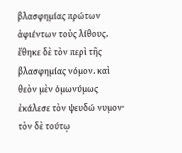βλασφημίας πρώτων ἀφιέντων τοὺς λίθους. ἔθηκε δὲ τὸν περὶ τῆς βλασφημίας νόμον. καὶ θεὸν μὲν ὁμωνύμως ἐκάλεσε τὸν ψευδώ νυμον· τὸν δὲ τούτῳ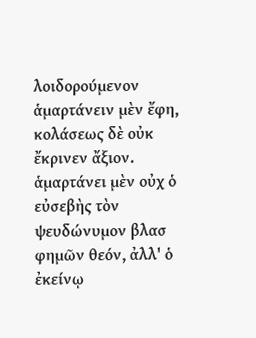λοιδορούμενον ἁμαρτάνειν μὲν ἔφη, κολάσεως δὲ οὐκ ἔκρινεν ἄξιον. ἁμαρτάνει μὲν οὐχ ὁ εὐσεβὴς τὸν ψευδώνυμον βλασ φημῶν θεόν, ἀλλ' ὁ ἐκείνῳ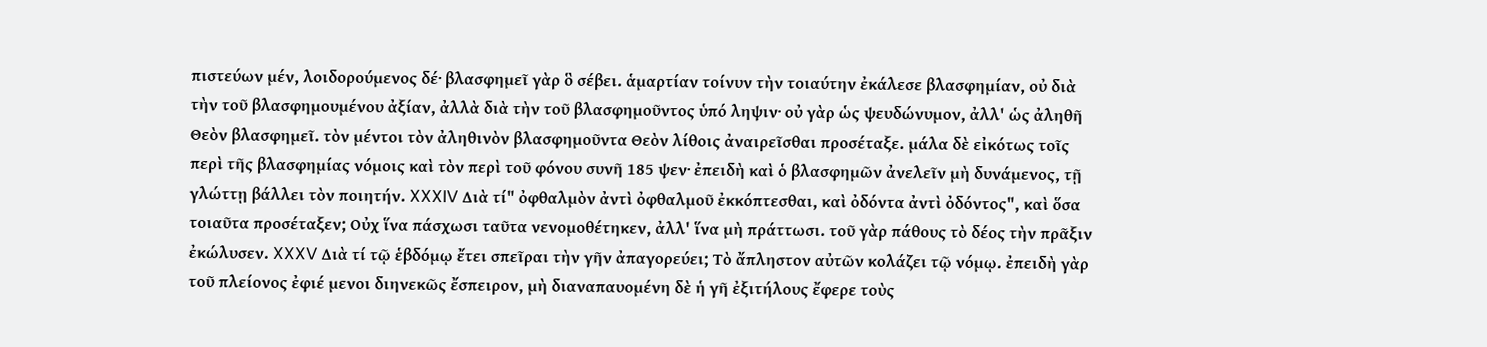πιστεύων μέν, λοιδορούμενος δέ· βλασφημεῖ γὰρ ὃ σέβει. ἁμαρτίαν τοίνυν τὴν τοιαύτην ἐκάλεσε βλασφημίαν, οὐ διὰ τὴν τοῦ βλασφημουμένου ἀξίαν, ἀλλὰ διὰ τὴν τοῦ βλασφημοῦντος ὑπό ληψιν· οὐ γὰρ ὡς ψευδώνυμον, ἀλλ' ὡς ἀληθῆ Θεὸν βλασφημεῖ. τὸν μέντοι τὸν ἀληθινὸν βλασφημοῦντα Θεὸν λίθοις ἀναιρεῖσθαι προσέταξε. μάλα δὲ εἰκότως τοῖς περὶ τῆς βλασφημίας νόμοις καὶ τὸν περὶ τοῦ φόνου συνῆ 185 ψεν· ἐπειδὴ καὶ ὁ βλασφημῶν ἀνελεῖν μὴ δυνάμενος, τῇ γλώττῃ βάλλει τὸν ποιητήν. XXXIV Διὰ τί" ὀφθαλμὸν ἀντὶ ὀφθαλμοῦ ἐκκόπτεσθαι, καὶ ὀδόντα ἀντὶ ὀδόντος", καὶ ὅσα τοιαῦτα προσέταξεν; Οὐχ ἵνα πάσχωσι ταῦτα νενομοθέτηκεν, ἀλλ' ἵνα μὴ πράττωσι. τοῦ γὰρ πάθους τὸ δέος τὴν πρᾶξιν ἐκώλυσεν. XXXV Διὰ τί τῷ ἑβδόμῳ ἔτει σπεῖραι τὴν γῆν ἀπαγορεύει; Τὸ ἄπληστον αὐτῶν κολάζει τῷ νόμῳ. ἐπειδὴ γὰρ τοῦ πλείονος ἐφιέ μενοι διηνεκῶς ἔσπειρον, μὴ διαναπαυομένη δὲ ἡ γῆ ἐξιτήλους ἔφερε τοὺς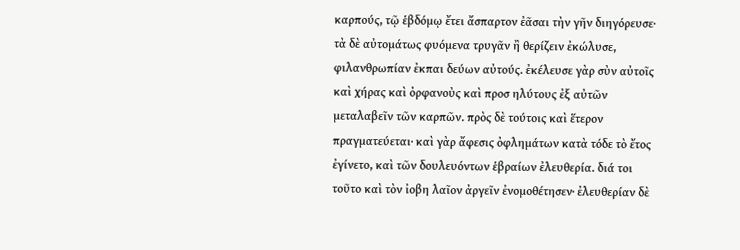καρπούς, τῷ ἑβδόμῳ ἔτει ἄσπαρτον ἐᾶσαι τὴν γῆν διηγόρευσε· τὰ δὲ αὐτομάτως φυόμενα τρυγᾶν ἢ θερίζειν ἐκώλυσε, φιλανθρωπίαν ἐκπαι δεύων αὐτούς. ἐκέλευσε γὰρ σὺν αὐτοῖς καὶ χήρας καὶ ὀρφανοὺς καὶ προσ ηλύτους ἐξ αὐτῶν μεταλαβεῖν τῶν καρπῶν. πρὸς δὲ τούτοις καὶ ἕτερον πραγματεύεται· καὶ γὰρ ἄφεσις ὀφλημάτων κατὰ τόδε τὸ ἔτος ἐγίνετο, καὶ τῶν δουλευόντων ἑβραίων ἐλευθερία. διά τοι τοῦτο καὶ τὸν ἰοβη λαῖον ἀργεῖν ἐνομοθέτησεν· ἐλευθερίαν δὲ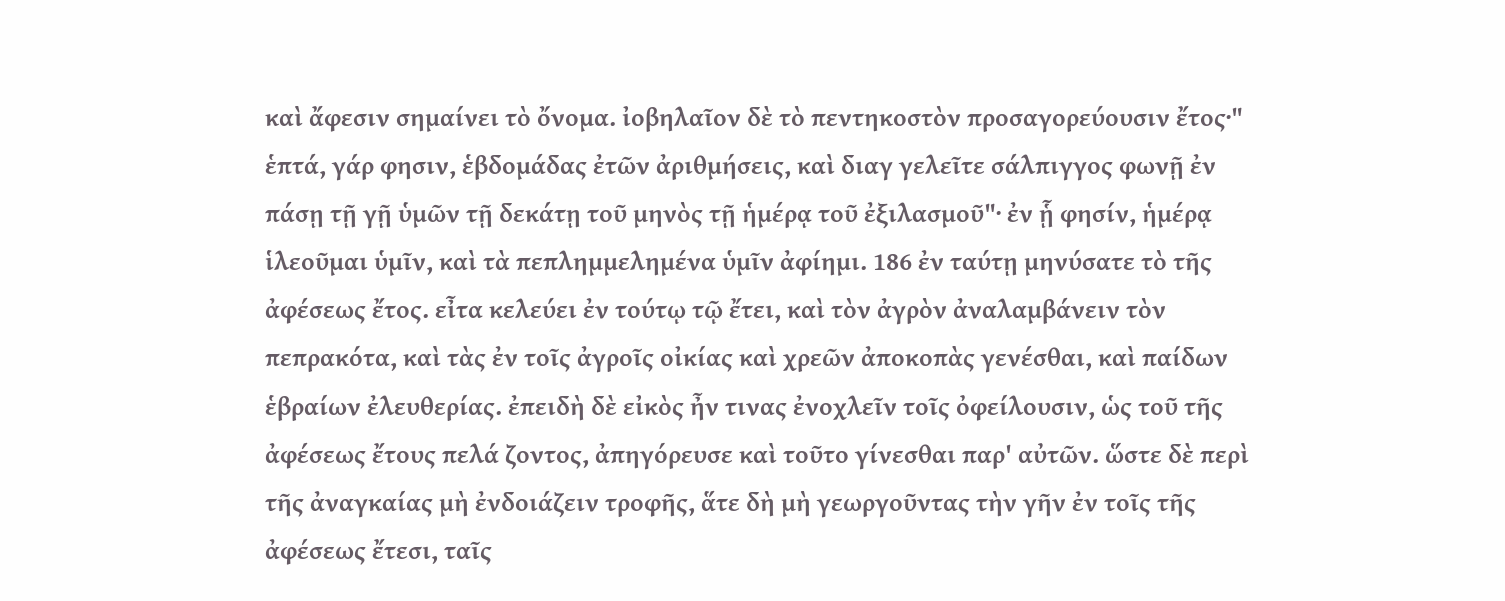καὶ ἄφεσιν σημαίνει τὸ ὄνομα. ἰοβηλαῖον δὲ τὸ πεντηκοστὸν προσαγορεύουσιν ἔτος·" ἑπτά, γάρ φησιν, ἑβδομάδας ἐτῶν ἀριθμήσεις, καὶ διαγ γελεῖτε σάλπιγγος φωνῇ ἐν πάσῃ τῇ γῇ ὑμῶν τῇ δεκάτῃ τοῦ μηνὸς τῇ ἡμέρᾳ τοῦ ἐξιλασμοῦ"· ἐν ᾗ φησίν, ἡμέρᾳ ἱλεοῦμαι ὑμῖν, καὶ τὰ πεπλημμελημένα ὑμῖν ἀφίημι. 186 ἐν ταύτῃ μηνύσατε τὸ τῆς ἀφέσεως ἔτος. εἶτα κελεύει ἐν τούτῳ τῷ ἔτει, καὶ τὸν ἀγρὸν ἀναλαμβάνειν τὸν πεπρακότα, καὶ τὰς ἐν τοῖς ἀγροῖς οἰκίας καὶ χρεῶν ἀποκοπὰς γενέσθαι, καὶ παίδων ἑβραίων ἐλευθερίας. ἐπειδὴ δὲ εἰκὸς ἦν τινας ἐνοχλεῖν τοῖς ὀφείλουσιν, ὡς τοῦ τῆς ἀφέσεως ἔτους πελά ζοντος, ἀπηγόρευσε καὶ τοῦτο γίνεσθαι παρ' αὐτῶν. ὥστε δὲ περὶ τῆς ἀναγκαίας μὴ ἐνδοιάζειν τροφῆς, ἅτε δὴ μὴ γεωργοῦντας τὴν γῆν ἐν τοῖς τῆς ἀφέσεως ἔτεσι, ταῖς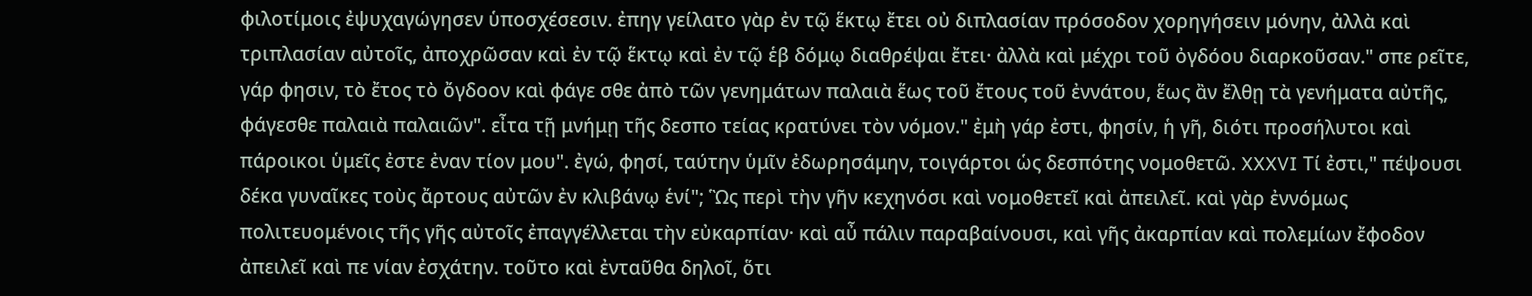φιλοτίμοις ἐψυχαγώγησεν ὑποσχέσεσιν. ἐπηγ γείλατο γὰρ ἐν τῷ ἕκτῳ ἔτει οὐ διπλασίαν πρόσοδον χορηγήσειν μόνην, ἀλλὰ καὶ τριπλασίαν αὐτοῖς, ἀποχρῶσαν καὶ ἐν τῷ ἕκτῳ καὶ ἐν τῷ ἑβ δόμῳ διαθρέψαι ἔτει· ἀλλὰ καὶ μέχρι τοῦ ὀγδόου διαρκοῦσαν." σπε ρεῖτε, γάρ φησιν, τὸ ἔτος τὸ ὄγδοον καὶ φάγε σθε ἀπὸ τῶν γενημάτων παλαιὰ ἕως τοῦ ἔτους τοῦ ἐννάτου, ἕως ἂν ἔλθῃ τὰ γενήματα αὐτῆς, φάγεσθε παλαιὰ παλαιῶν". εἶτα τῇ μνήμῃ τῆς δεσπο τείας κρατύνει τὸν νόμον." ἐμὴ γάρ ἐστι, φησίν, ἡ γῆ, διότι προσήλυτοι καὶ πάροικοι ὑμεῖς ἐστε ἐναν τίον μου". ἐγώ, φησί, ταύτην ὑμῖν ἐδωρησάμην, τοιγάρτοι ὡς δεσπότης νομοθετῶ. XXXVI Τί ἐστι," πέψουσι δέκα γυναῖκες τοὺς ἄρτους αὐτῶν ἐν κλιβάνῳ ἑνί"; Ὣς περὶ τὴν γῆν κεχηνόσι καὶ νομοθετεῖ καὶ ἀπειλεῖ. καὶ γὰρ ἐννόμως πολιτευομένοις τῆς γῆς αὐτοῖς ἐπαγγέλλεται τὴν εὐκαρπίαν· καὶ αὖ πάλιν παραβαίνουσι, καὶ γῆς ἀκαρπίαν καὶ πολεμίων ἔφοδον ἀπειλεῖ καὶ πε νίαν ἐσχάτην. τοῦτο καὶ ἐνταῦθα δηλοῖ, ὅτι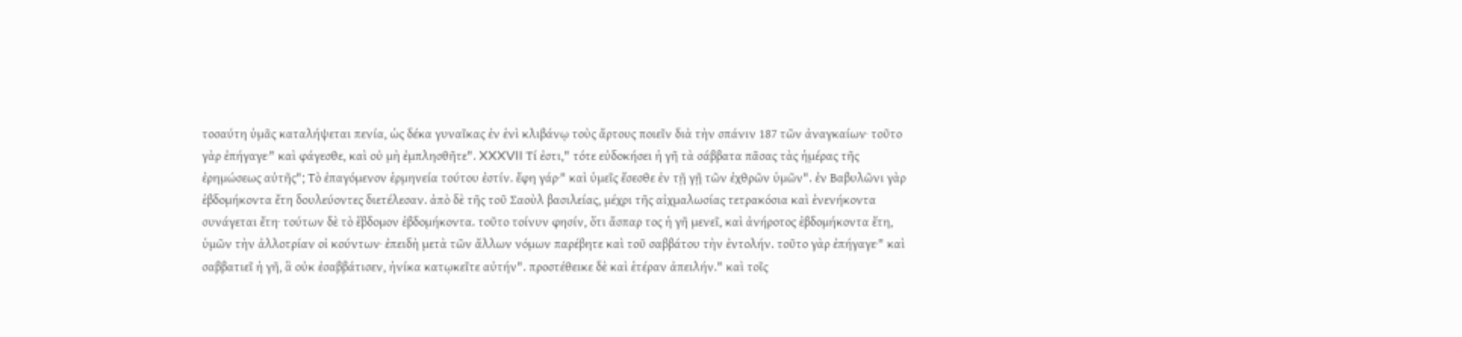τοσαύτη ὑμᾶς καταλήψεται πενία, ὡς δέκα γυναῖκας ἐν ἑνὶ κλιβάνῳ τοὺς ἄρτους ποιεῖν διὰ τὴν σπάνιν 187 τῶν ἀναγκαίων· τοῦτο γὰρ ἐπήγαγε·" καὶ φάγεσθε, καὶ οὐ μὴ ἐμπλησθῆτε". XXXVII Τί ἐστι," τότε εὐδοκήσει ἡ γῆ τὰ σάββατα πᾶσας τὰς ἡμέρας τῆς ἐρημώσεως αὐτῆς"; Τὸ ἐπαγόμενον ἑρμηνεία τούτου ἐστίν. ἔφη γάρ·" καὶ ὑμεῖς ἔσεσθε ἐν τῇ γῇ τῶν ἐχθρῶν ὑμῶν". ἐν Βαβυλῶνι γὰρ ἑβδομήκοντα ἔτη δουλεύοντες διετέλεσαν. ἀπὸ δὲ τῆς τοῦ Σαοὺλ βασιλείας, μέχρι τῆς αἰχμαλωσίας τετρακόσια καὶ ἐνενήκοντα συνάγεται ἔτη· τούτων δὲ τὸ ἕβδομον ἑβδομήκοντα. τοῦτο τοίνυν φησίν, ὅτι ἄσπαρ τος ἡ γῆ μενεῖ, καὶ ἀνήροτος ἑβδομήκοντα ἔτη, ὑμῶν τὴν ἀλλοτρίαν οἰ κούντων· ἐπειδὴ μετὰ τῶν ἄλλων νόμων παρέβητε καὶ τοῦ σαββάτου τὴν ἐντολήν. τοῦτο γὰρ ἐπήγαγε·" καὶ σαββατιεῖ ἡ γῆ, ἃ οὐκ ἐσαββάτισεν, ἡνίκα κατῳκεῖτε αὐτήν". προστέθεικε δὲ καὶ ἑτέραν ἀπειλήν." καὶ τοῖς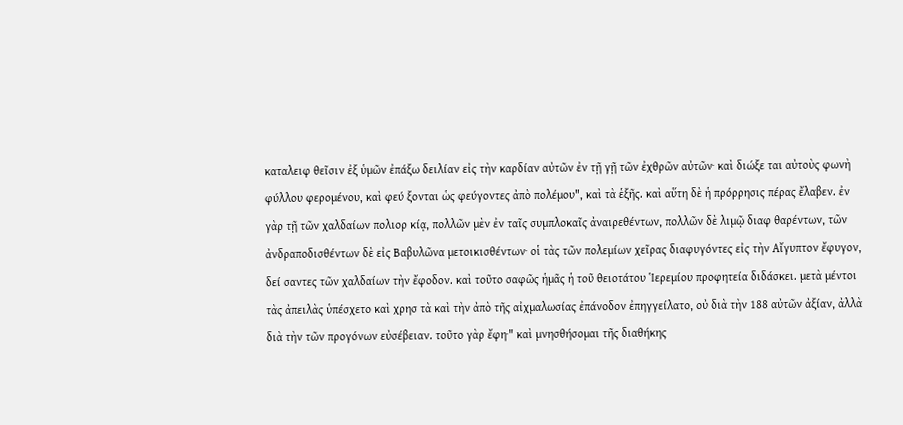καταλειφ θεῖσιν ἐξ ὑμῶν ἐπάξω δειλίαν εἰς τὴν καρδίαν αὐτῶν ἐν τῇ γῇ τῶν ἐχθρῶν αὐτῶν· καὶ διώξε ται αὐτοὺς φωνὴ φύλλου φερομένου, καὶ φεύ ξονται ὡς φεύγοντες ἀπὸ πολέμου", καὶ τὰ ἑξῆς. καὶ αὕτη δὲ ἡ πρόρρησις πέρας ἔλαβεν. ἐν γὰρ τῇ τῶν χαλδαίων πολιορ κίᾳ, πολλῶν μὲν ἐν ταῖς συμπλοκαῖς ἀναιρεθέντων, πολλῶν δὲ λιμῷ διαφ θαρέντων, τῶν ἀνδραποδισθέντων δὲ εἰς Βαβυλῶνα μετοικισθέντων· οἱ τὰς τῶν πολεμίων χεῖρας διαφυγόντες εἰς τὴν Αἴγυπτον ἔφυγον, δεί σαντες τῶν χαλδαίων τὴν ἔφοδον. καὶ τοῦτο σαφῶς ἡμᾶς ἡ τοῦ θειοτάτου Ἱερεμίου προφητεία διδάσκει. μετὰ μέντοι τὰς ἀπειλὰς ὑπέσχετο καὶ χρησ τὰ καὶ τὴν ἀπὸ τῆς αἰχμαλωσίας ἐπάνοδον ἐπηγγείλατο, οὐ διὰ τὴν 188 αὐτῶν ἀξίαν, ἀλλὰ διὰ τὴν τῶν προγόνων εὐσέβειαν. τοῦτο γὰρ ἔφη·" καὶ μνησθήσομαι τῆς διαθήκης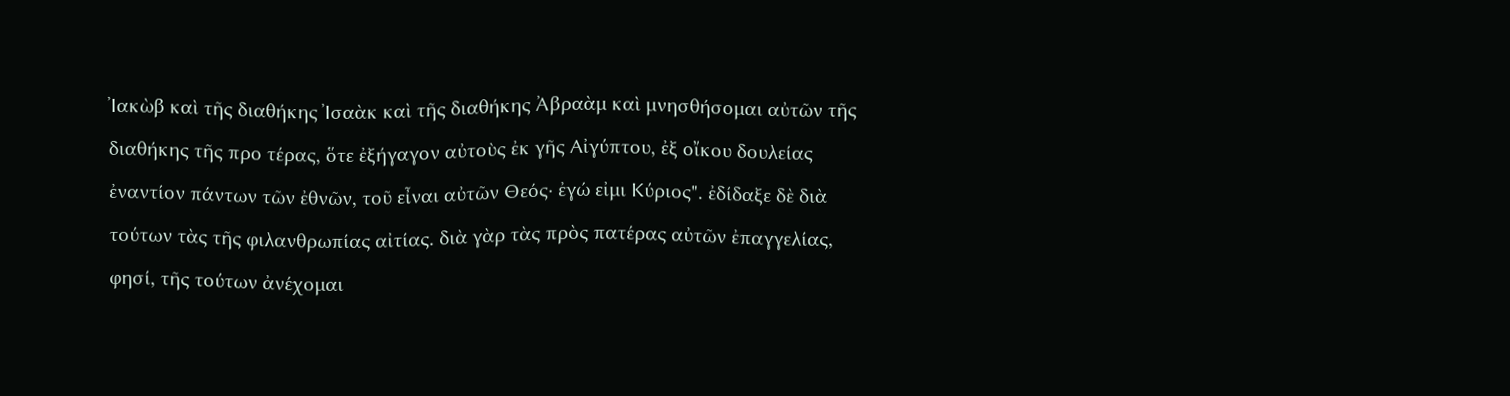Ἰακὼβ καὶ τῆς διαθήκης Ἰσαὰκ καὶ τῆς διαθήκης Ἀβραὰμ καὶ μνησθήσομαι αὐτῶν τῆς διαθήκης τῆς προ τέρας, ὅτε ἐξήγαγον αὐτοὺς ἐκ γῆς Αἰγύπτου, ἐξ οἴκου δουλείας ἐναντίον πάντων τῶν ἐθνῶν, τοῦ εἶναι αὐτῶν Θεός· ἐγώ εἰμι Κύριος". ἐδίδαξε δὲ διὰ τούτων τὰς τῆς φιλανθρωπίας αἰτίας. διὰ γὰρ τὰς πρὸς πατέρας αὐτῶν ἐπαγγελίας, φησί, τῆς τούτων ἀνέχομαι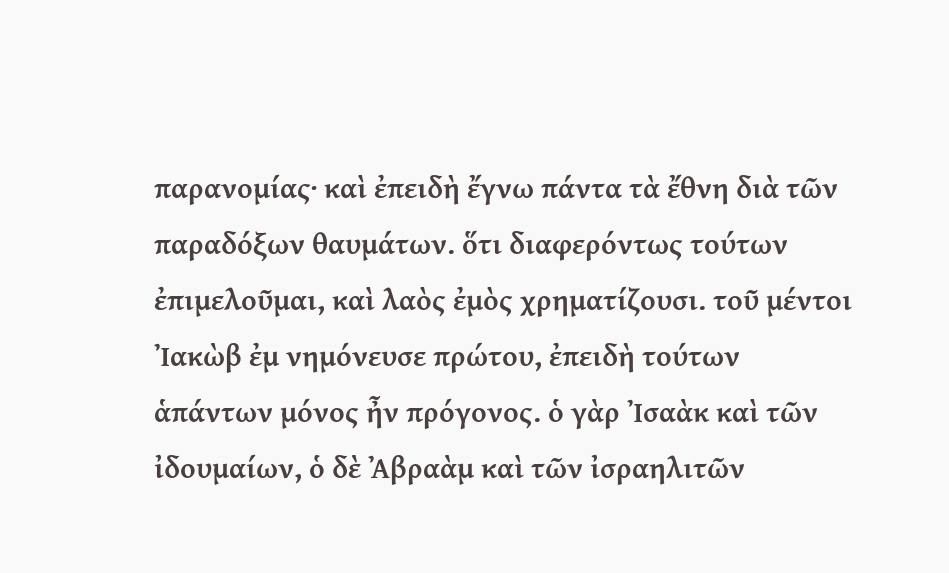παρανομίας· καὶ ἐπειδὴ ἔγνω πάντα τὰ ἔθνη διὰ τῶν παραδόξων θαυμάτων. ὅτι διαφερόντως τούτων ἐπιμελοῦμαι, καὶ λαὸς ἐμὸς χρηματίζουσι. τοῦ μέντοι Ἰακὼβ ἐμ νημόνευσε πρώτου, ἐπειδὴ τούτων ἁπάντων μόνος ἦν πρόγονος. ὁ γὰρ Ἰσαὰκ καὶ τῶν ἰδουμαίων, ὁ δὲ Ἀβραὰμ καὶ τῶν ἰσραηλιτῶν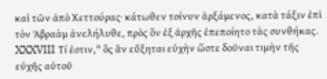καὶ τῶν ἀπὸ Χεττούρας· κάτωθεν τοίνυν ἀρξάμενος, κατὰ τάξιν ἐπὶ τὸν Ἀβραὰμ ἀνελήλυθε, πρὸς ὃν ἐξ ἀρχῆς ἐπεποίητο τὰς συνθήκας. XXXVIII Τί ἐστιν," ὃς ἂν εὔξηται εὐχὴν ὥστε δοῦναι τιμὴν τῆς εὐχῆς αὐτοῦ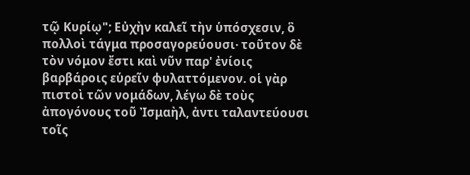τῷ Κυρίῳ"; Εὐχὴν καλεῖ τὴν ὑπόσχεσιν, ὃ πολλοὶ τάγμα προσαγορεύουσι· τοῦτον δὲ τὸν νόμον ἔστι καὶ νῦν παρ' ἐνίοις βαρβάροις εὑρεῖν φυλαττόμενον. οἱ γὰρ πιστοὶ τῶν νομάδων, λέγω δὲ τοὺς ἀπογόνους τοῦ Ἰσμαὴλ, ἀντι ταλαντεύουσι τοῖς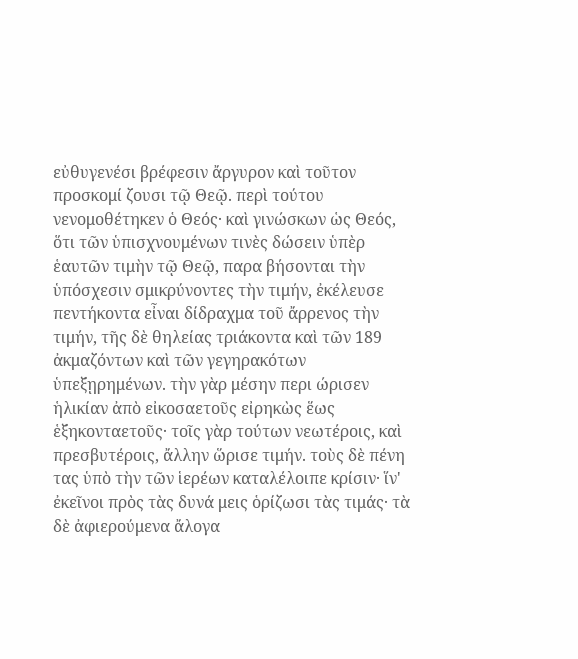εὐθυγενέσι βρέφεσιν ἄργυρον καὶ τοῦτον προσκομί ζουσι τῷ Θεῷ. περὶ τούτου νενομοθέτηκεν ὁ Θεός· καὶ γινώσκων ὡς Θεός, ὅτι τῶν ὑπισχνουμένων τινὲς δώσειν ὑπὲρ ἑαυτῶν τιμὴν τῷ Θεῷ, παρα βήσονται τὴν ὑπόσχεσιν σμικρύνοντες τὴν τιμήν, ἐκέλευσε πεντήκοντα εἶναι δίδραχμα τοῦ ἄρρενος τὴν τιμήν, τῆς δὲ θηλείας τριάκοντα καὶ τῶν 189 ἀκμαζόντων καὶ τῶν γεγηρακότων ὑπεξῃρημένων. τὴν γὰρ μέσην περι ώρισεν ἡλικίαν ἀπὸ εἰκοσαετοῦς εἰρηκὼς ἕως ἑξηκονταετοῦς· τοῖς γὰρ τούτων νεωτέροις, καὶ πρεσβυτέροις, ἄλλην ὥρισε τιμήν. τοὺς δὲ πένη τας ὑπὸ τὴν τῶν ἱερέων καταλέλοιπε κρίσιν· ἵν' ἐκεῖνοι πρὸς τὰς δυνά μεις ὁρίζωσι τὰς τιμάς· τὰ δὲ ἀφιερούμενα ἄλογα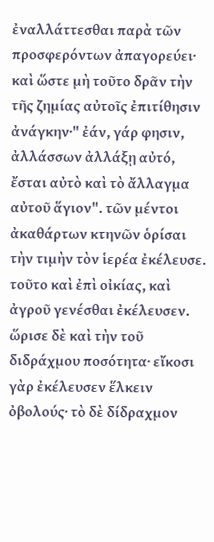ἐναλλάττεσθαι παρὰ τῶν προσφερόντων ἀπαγορεύει· καὶ ὥστε μὴ τοῦτο δρᾶν τὴν τῆς ζημίας αὐτοῖς ἐπιτίθησιν ἀνάγκην·" ἐάν, γάρ φησιν, ἀλλάσσων ἀλλάξῃ αὐτό, ἔσται αὐτὸ καὶ τὸ ἄλλαγμα αὐτοῦ ἅγιον". τῶν μέντοι ἀκαθάρτων κτηνῶν ὁρίσαι τὴν τιμὴν τὸν ἱερέα ἐκέλευσε. τοῦτο καὶ ἐπὶ οἰκίας, καὶ ἀγροῦ γενέσθαι ἐκέλευσεν. ὥρισε δὲ καὶ τὴν τοῦ διδράχμου ποσότητα· εἴκοσι γὰρ ἐκέλευσεν ἕλκειν ὀβολούς· τὸ δὲ δίδραχμον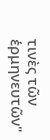τινὲς τῶν ἑρμηνευτῶν"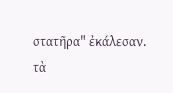στατῆρα" ἐκάλεσαν. τὰ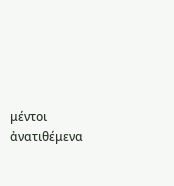μέντοι ἀνατιθέμενα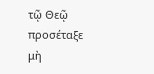τῷ Θεῷ προσέταξε μὴ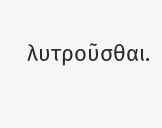λυτροῦσθαι.